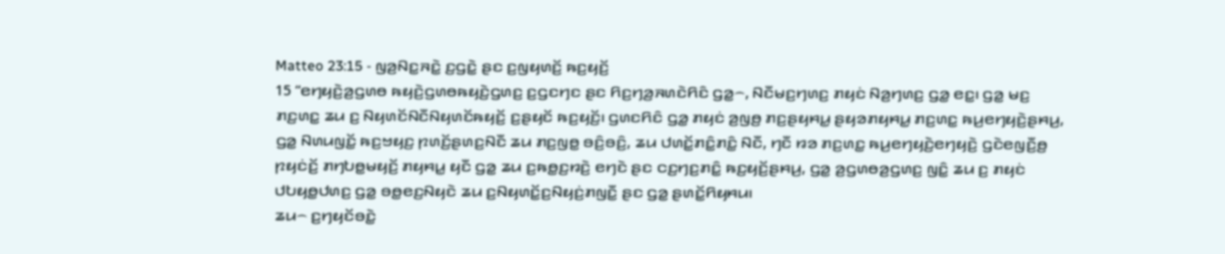Matteo 23:15 - ꤜꤤ꤬ꤡꤢ꤭ꤏꤢꤧ꤭ ꤢ꤬ꤞꤢꤧ꤭ ꤔꤢ ꤢ꤬ꤜꤟꤛꤢꤩ꤬ ꤒꤢ꤬ꤟꤢꤩ꤬
15 “ꤕꤚꤟꤢꤧ꤬ꤤ꤬ꤞꤛꤥ ꤒꤟꤢꤧ꤬ꤞꤛꤥꤒꤟꤢꤧ꤬ꤞꤛꤢ꤬ ꤢ꤬ꤞꤢꤚꤢ ꤔꤢ ꤖꤢ꤬ꤚꤤ꤬ꤏꤛꤢꤧꤖꤢꤨ ꤞꤤ꤭꤮, ꤡꤢꤪꤗꤢ꤬ꤚꤛꤢ꤬ ꤊꤟꤢꤦ ꤡꤤ꤬ꤚꤛꤢ꤬ ꤞꤤ꤭ ꤕꤢ꤭꤯ ꤞꤤ꤭ ꤗꤢ꤬ ꤊꤢ꤬ꤛꤢ꤭ ꤘꤣ ꤢ꤬ ꤡꤟꤛꤢꤩꤡꤢꤪꤡꤟꤛꤢꤩꤒꤟꤢꤩ꤬ ꤢ꤬ꤔꤟꤢꤩ ꤒꤢ꤬ꤟꤢꤩ꤬꤯ ꤞꤛꤢꤖꤢꤨ ꤞꤤ꤭ ꤊꤟꤢꤦ ꤤ꤬ꤜꤥ꤬ ꤊꤢ꤬ꤔꤟꤌꤣ꤭ ꤔꤟꤤꤊꤟꤌꤣ꤭ ꤊꤢ꤬ꤛꤢ꤭ ꤒꤣ꤬ꤕꤚꤟꤢꤧ꤬ꤔꤌꤣ꤬, ꤞꤤ꤭ ꤡꤛꤣꤜꤢꤩ꤭ ꤒꤢ꤬ꤠꤟꤢ꤬ ꤐꤛꤢꤩ꤬ꤔꤛꤢ꤬ꤡꤢꤪ ꤘꤣ ꤊꤢ꤬ꤜꤥ꤭ ꤋꤢꤨ꤬ꤋꤢꤨ꤬, ꤘꤣ ꤓꤛꤢꤩ꤭ꤊꤢꤨ꤭ꤊꤢꤨ꤭ ꤡꤢꤪ, ꤚꤢꤪ ꤙꤤ ꤊꤢ꤬ꤛꤢ꤭ ꤒꤣ꤬ꤕꤚꤟꤢꤧ꤬ꤕꤚꤟꤢꤧ꤬ ꤞꤢꤧꤕꤜꤢꤪ꤬ꤥ꤬ ꤐꤟꤢꤦꤢꤩ꤬ ꤊꤚꤝꤥ꤭ꤗꤟꤢꤩ꤬ ꤊꤟꤌꤣ꤭ ꤟꤢꤪ ꤞꤤ꤭ ꤘꤣ ꤢ꤬ꤒꤥ꤭ꤢ꤬ꤙꤢꤧ꤬ ꤕꤚꤢꤧ ꤔꤢ ꤍꤢ꤬ꤚꤢ꤬ꤊꤢꤨ꤭ ꤒꤢ꤬ꤟꤢꤩ꤬ꤔꤌꤣ꤬, ꤞꤤ꤭ ꤤ꤬ꤞꤛꤥꤤ꤬ꤞꤛꤢ꤬ ꤜꤢꤨ꤭ ꤘꤣ ꤢ꤬ ꤊꤟꤢꤦ ꤓꤝꤟꤥ꤭ꤓꤛꤢ꤬ ꤞꤤ꤭ ꤋꤥ꤭ꤕꤢ꤬ꤡꤟꤢꤧ ꤘꤣ ꤢ꤬ꤡꤟꤛꤢꤩ꤭ꤢ꤬ꤡꤟꤢꤦ꤬ꤊꤜꤢꤪ꤭ ꤔꤢ ꤞꤤ꤭ ꤔꤛꤢꤩ꤭ꤖꤟꤌꤣ꤯
ꤘꤣ꤮ ꤢ꤬ꤚꤟꤢꤩꤋꤢꤧ꤭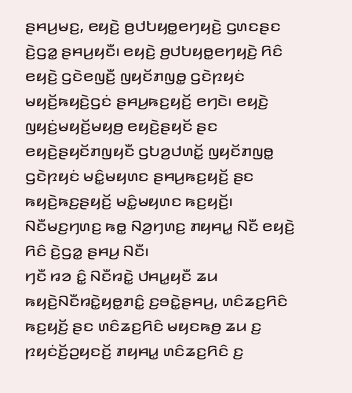ꤔꤌꤣ꤬ꤗꤢ꤬, ꤕꤟꤢꤧ꤬ ꤥ꤬ꤓꤝꤟꤥ꤭ꤕꤚꤟꤢꤧ꤬ ꤞꤛꤢꤔꤢ ꤢꤧ꤬ꤞꤤ꤭ ꤔꤌꤣ꤬ꤟꤢꤪ꤯ ꤕꤟꤢꤧ꤬ ꤥ꤬ꤓꤝꤟꤥ꤭ꤕꤚꤟꤢꤧ꤬ ꤖꤢꤨ ꤕꤟꤢꤧ꤬ ꤞꤢꤧꤕꤜꤢꤪ꤬ ꤜꤟꤢꤩꤊꤜꤥ꤭ ꤞꤢꤧꤐꤟꤢꤦ ꤗꤟꤢꤩ꤬ꤒꤟꤢꤧ꤬ꤞꤢꤦ ꤔꤌꤣ꤬ꤒꤢ꤬ꤟꤢꤩ꤬ ꤕꤚꤢꤧ꤯ ꤕꤟꤢꤧ꤬ ꤜꤟꤢꤦ꤬ꤗꤟꤢꤩ꤬ꤗꤟꤥ꤬ ꤕꤟꤢꤧ꤬ꤔꤟꤢꤩ ꤔꤢ ꤕꤟꤢꤧ꤬ꤔꤟꤢꤩꤊꤜꤟꤢꤪ ꤞꤝꤤ꤬ꤓꤛꤢꤩ꤭ ꤜꤟꤢꤩꤊꤜꤥ꤭ ꤞꤢꤧꤐꤟꤢꤦ ꤗꤢꤨ꤭ꤗꤟꤛꤢ ꤔꤌꤣ꤬ꤒꤢ꤬ꤟꤢꤩ꤬ ꤔꤢ ꤒꤟꤢꤧ꤬ꤒꤢ꤬ꤔꤟꤢꤩ꤬ ꤗꤢꤨ꤭ꤗꤟꤛꤢ ꤒꤢ꤬ꤟꤢꤩ꤬꤯ ꤡꤢꤪꤗꤢ꤬ꤚꤛꤢ꤬ ꤒꤥ꤭ ꤡꤤ꤬ꤚꤛꤢ꤬ ꤊꤟꤌꤣ꤭ ꤡꤢꤪ ꤕꤟꤢꤧ꤬ ꤖꤢꤨ ꤢꤧ꤬ꤞꤤ꤭ ꤔꤌꤣ꤬ ꤡꤢꤪ꤯
ꤚꤢꤪ ꤙꤤ ꤢꤨ꤭ ꤡꤢꤪꤙꤢꤧ꤭ ꤓꤌꤣ꤭ꤟꤢꤪ ꤘꤣ ꤒꤟꤢꤧ꤬ꤡꤢꤪꤙꤢꤧ꤭ꤟꤥ꤭ꤊꤢꤨ꤭ ꤢ꤬ꤋꤢꤧ꤭ꤔꤌꤣ꤬, ꤛꤢꤨꤘꤢ꤬ꤖꤢꤨ ꤒꤢ꤬ꤟꤢꤩ꤬ ꤔꤢ ꤛꤢꤨꤘꤢ꤬ꤖꤢꤨ ꤗꤟꤢꤒꤥ꤬ ꤘꤣ ꤢ꤬ ꤐꤟꤢꤦꤢꤩ꤬ꤑꤟꤢꤢꤩ꤬ ꤊꤟꤌꤣ꤭ ꤛꤢꤨꤘꤢ꤬ꤖꤢꤨ ꤢ꤬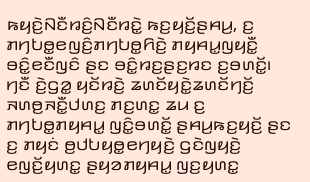ꤒꤟꤢꤧ꤬ꤡꤢꤪꤙꤢꤨ꤬ꤡꤢꤪꤙꤢꤧ꤭ ꤒꤢ꤬ꤟꤢꤩ꤬ꤔꤌꤣ꤬, ꤢ꤬ ꤊꤚꤝꤥ꤭ꤕꤜꤢꤨ꤬ꤊꤚꤝꤥ꤭ꤖꤢꤧ꤬ ꤊꤟꤌꤣ꤭ꤜꤟꤢꤪ꤭ ꤋꤢꤨ꤭ꤕꤢꤪꤜꤢꤨ ꤔꤢ ꤋꤢꤨ꤭ꤙꤢ꤬ꤔꤢ꤬ꤙꤢ ꤢ꤬ꤋꤛꤢꤩ꤭꤯ ꤚꤢꤪ ꤢꤧ꤬ꤞꤤ꤭ ꤟꤢꤩꤙꤢꤧ꤬ ꤘꤛꤢꤩꤟꤢꤧ꤭ꤘꤛꤢꤩꤚꤢꤩ꤬ ꤏꤛꤥ꤬ꤏꤢꤪ꤭ꤓꤛꤢ꤬ ꤊꤢ꤬ꤛꤢ꤭ ꤘꤣ ꤢ꤬ ꤊꤚꤝꤥ꤭ꤊꤟꤌꤣ꤭ ꤜꤢꤨ꤭ꤋꤛꤢꤩ꤭ ꤔꤌꤣ꤬ꤒꤢ꤬ꤟꤢꤩ꤬ ꤔꤢ ꤢ꤬ ꤊꤟꤢꤦ ꤥ꤬ꤓꤝꤟꤥ꤭ꤕꤚꤟꤢꤧ꤬ ꤞꤢꤧꤜꤟꤢꤧ꤬ ꤕꤜꤢꤩ꤬ꤟꤛꤢ꤭ ꤔꤟꤤꤊꤟꤌꤣ꤭ ꤜꤢ꤬ꤟꤛꤢ꤭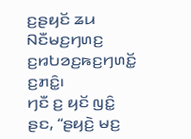ꤢ꤬ꤔꤟꤢꤩ ꤘꤣ ꤡꤢꤪꤗꤢ꤬ꤚꤛꤢ꤬ ꤢ꤬ꤙꤝꤤꤢ꤬ꤒꤢ꤬ꤚꤛꤢꤩ꤭ ꤢ꤬ꤊꤢꤨ꤭꤯
ꤚꤢꤪ ꤢ꤬ ꤟꤢꤩ ꤜꤢꤨ꤭ ꤔꤢ, “ꤔꤟꤢꤧ꤬ ꤗꤢ꤬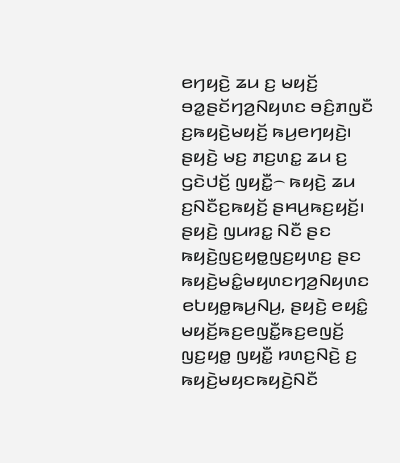ꤕꤚꤟꤢꤧ꤬ ꤘꤣ ꤢ꤬ ꤗꤟꤢꤩ꤬ ꤋꤤ꤭ꤔꤢꤩꤚꤤ꤬ꤡꤟꤛꤢ ꤋꤢꤨ꤬ꤊꤜꤢꤪ ꤢ꤬ꤒꤟꤢꤧ꤬ꤗꤟꤢꤩ꤬ ꤒꤣ꤬ꤕꤚꤟꤢꤧ꤬꤯ ꤔꤟꤢꤧ꤬ ꤗꤢ꤬ ꤊꤢ꤬ꤛꤢ꤭ ꤘꤣ ꤢ꤬ ꤞꤢꤧꤓꤢꤩ꤬ ꤜꤟꤢꤪ꤭꤮ ꤒꤟꤢꤧ꤬ ꤘꤣ ꤢ꤬ꤡꤢꤪꤢ꤬ꤒꤟꤢꤩ꤬ ꤔꤌꤣ꤬ꤒꤢ꤬ꤟꤢꤩ꤬꤯ ꤔꤟꤢꤧ꤬ ꤜꤣꤙꤢ꤭ ꤡꤢꤪ ꤔꤢ ꤒꤟꤢꤧ꤬ꤜꤢ꤬ꤟꤥ꤭ꤜꤢ꤬ꤟꤛꤢ꤬ ꤔꤢ ꤒꤟꤢꤧ꤬ꤗꤢꤨ꤭ꤗꤟꤛꤢꤚꤤ꤬ꤡꤟꤛꤢ ꤕꤝꤟꤥ꤭ꤒꤣ꤬ꤡꤣ꤬, ꤔꤟꤢꤧ꤬ ꤕꤟꤢꤨ꤭ ꤗꤟꤢꤩ꤬ꤒꤢ꤬ꤕꤜꤢꤪ꤭ꤒꤢ꤬ꤕꤜꤢꤩ꤬ ꤜꤢ꤬ꤟꤥ꤭ ꤜꤟꤢꤪ꤭ ꤙꤛꤢ꤬ꤡꤢꤧ꤬ ꤢ꤬ ꤒꤟꤢꤧ꤬ꤗꤟꤢꤒꤟꤢꤧ꤬ꤡꤢꤪ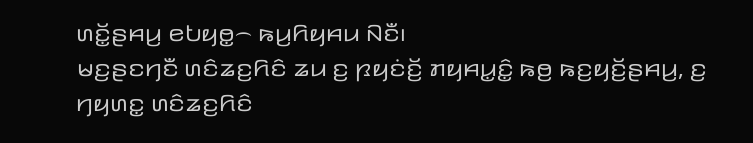ꤛꤢꤩ꤭ꤔꤌꤣ꤬ ꤕꤝꤟꤥ꤭꤮ ꤒꤣ꤬ꤖꤟꤌꤣ ꤡꤢꤪ꤯
ꤗꤢ꤬ꤔꤢꤚꤢꤪ ꤛꤢꤨꤘꤢ꤬ꤖꤢꤨ ꤘꤣ ꤢ꤬ ꤐꤟꤢꤦꤢꤩ꤬ ꤊꤟꤌꤣ꤭ꤢꤨ꤭ ꤒꤥ꤬ ꤒꤢ꤬ꤟꤢꤩ꤬ꤔꤌꤣ꤬, ꤢ꤬ ꤚꤟꤛꤢ꤭ ꤛꤢꤨꤘꤢ꤬ꤖꤢꤨ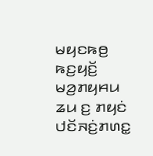ꤗꤟꤢꤒꤥ꤬ ꤒꤢ꤬ꤟꤢꤩ꤬ ꤗꤤ꤬ꤊꤟꤌꤣ ꤘꤣ ꤢ꤬ ꤊꤟꤢꤦ ꤓꤢꤩꤏꤢꤦ꤬ꤊꤛꤢ꤭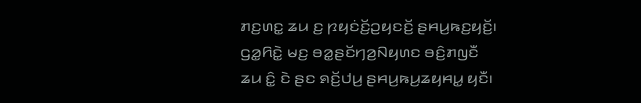ꤊꤢ꤬ꤛꤢ꤭ ꤘꤣ ꤢ꤬ ꤐꤟꤢꤦꤢꤩ꤬ꤑꤟꤢꤢꤩ꤬ ꤔꤌꤣ꤬ꤒꤢ꤬ꤟꤢꤩ꤬꤯
ꤞꤤ꤭ꤖꤢꤧ꤭ ꤗꤢ꤬ ꤋꤤ꤭ꤔꤢꤩꤚꤤ꤬ꤡꤟꤛꤢ ꤋꤢꤨ꤬ꤊꤜꤢꤪ ꤘꤣ ꤢꤨ꤭ ꤢꤧ ꤔꤢ ꤎꤢꤩ꤬ꤓꤣ꤬ ꤔꤌꤣ꤬ꤒꤣ꤬ꤘꤟꤌꤣ꤭ ꤟꤢꤪ꤯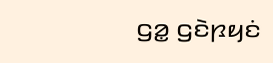ꤞꤤ꤭ ꤞꤢꤧꤐꤟꤢꤦ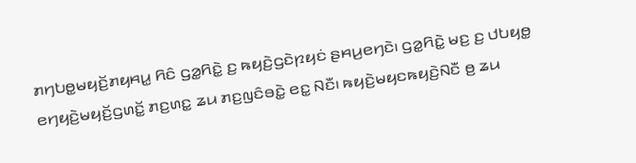ꤊꤚꤝꤥ꤭ꤗꤟꤢꤩ꤬ꤊꤟꤌꤣ꤭ ꤖꤢꤨ ꤞꤤ꤭ꤖꤢꤧ꤭ ꤢ꤬ ꤒꤟꤢꤧ꤬ꤞꤢꤧꤐꤟꤢꤦ ꤔꤌꤣ꤬ꤕꤚꤢꤧ꤯ ꤞꤤ꤭ꤖꤢꤧ꤭ ꤗꤢ꤬ ꤢ꤬ ꤓꤝꤟꤥ꤭ ꤕꤚꤟꤢꤧ꤬ꤗꤟꤢꤩ꤬ꤞꤛꤢꤩ꤭ ꤊꤢ꤬ꤛꤢ꤭ ꤘꤣ ꤊꤢ꤬ꤜꤢꤨꤋꤢꤧ꤭ ꤕꤢ꤭ ꤡꤢꤪ꤯ ꤒꤟꤢꤧ꤬ꤗꤟꤢꤒꤟꤢꤧ꤬ꤡꤢꤪ ꤥ꤬ ꤘꤣ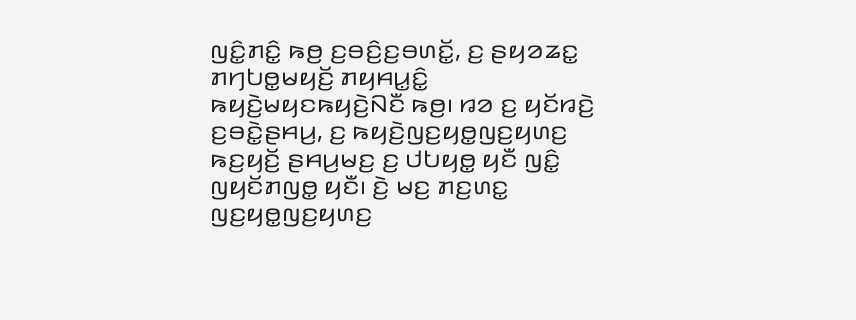ꤜꤢꤨ꤭ꤊꤢꤨ꤭ ꤒꤥ꤬ ꤢ꤬ꤋꤢꤨ꤬ꤢ꤬ꤋꤛꤢꤩ꤭, ꤢ꤬ ꤔꤟꤤꤘꤢ꤭ ꤊꤚꤝꤥ꤭ꤗꤟꤢꤩ꤬ ꤊꤟꤌꤣ꤭ꤢꤨ꤭ ꤒꤟꤢꤧ꤬ꤗꤟꤢꤒꤟꤢꤧ꤬ꤡꤢꤪ ꤒꤥ꤬꤯ ꤙꤤ ꤢ꤬ ꤟꤢꤩꤙꤢꤧ꤬ ꤢ꤬ꤋꤢꤧ꤭ꤔꤌꤣ꤬, ꤢ꤬ ꤒꤟꤢꤧ꤬ꤜꤢ꤬ꤟꤥ꤭ꤜꤢ꤬ꤟꤛꤢ꤬ ꤒꤢ꤬ꤟꤢꤩ꤬ ꤔꤌꤣ꤬ꤗꤢ꤬ ꤢ꤬ ꤓꤝꤟꤥ꤭ ꤟꤢꤪ ꤜꤢꤨ꤭ ꤜꤟꤢꤩꤊꤜꤥ꤭ ꤟꤢꤪ꤯ ꤢꤧ꤬ ꤗꤢ꤬ ꤊꤢ꤬ꤛꤢ꤭ ꤜꤢ꤬ꤟꤥ꤭ꤜꤢ꤬ꤟꤛꤢ꤬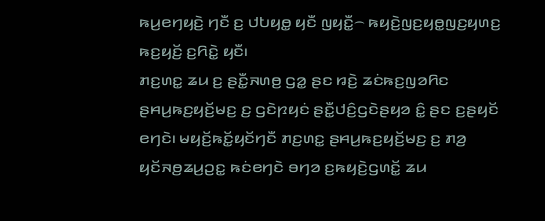ꤒꤣ꤬ꤕꤚꤟꤢꤧ꤬ ꤚꤢꤪ ꤢ꤬ ꤓꤝꤟꤥ꤭ ꤟꤢꤪ ꤜꤟꤢꤪ꤭꤮ ꤒꤟꤢꤧ꤬ꤜꤢ꤬ꤟꤥ꤭ꤜꤢ꤬ꤟꤛꤢ꤬ ꤒꤢ꤬ꤟꤢꤩ꤬ ꤢ꤬ꤖꤢꤧ꤭ ꤟꤢꤪ꤯
ꤊꤢ꤬ꤛꤢ꤭ ꤘꤣ ꤢ꤬ ꤔꤢꤪ꤭ꤏꤛꤥ꤬ ꤞꤤ꤭ ꤔꤢ ꤙꤢꤧ꤬ ꤘꤢꤦꤒꤢ꤬ꤜꤤꤖꤢ ꤔꤌꤣ꤬ꤒꤢ꤬ꤟꤢꤩ꤬ꤗꤢ꤬ ꤢ꤬ ꤞꤢꤧꤐꤟꤢꤦ ꤔꤢꤪ꤭ꤓꤢꤨ꤬ꤞꤢꤧꤔꤟꤤ ꤢꤨ꤭ ꤔꤢ ꤢ꤬ꤔꤟꤢꤩ ꤕꤚꤢꤧ꤯ ꤗꤟꤢꤩ꤬ꤒꤢꤩ꤭ꤟꤢꤩꤚꤢꤪ ꤊꤢ꤬ꤛꤢ꤭ ꤔꤌꤣ꤬ꤒꤢ꤬ꤟꤢꤩ꤬ꤗꤢ꤬ ꤢ꤬ ꤊꤤ꤬ ꤟꤢꤩꤏꤥ꤬ꤘꤣ꤬ꤑꤢ꤭ ꤒꤢꤦꤕꤚꤢꤧ ꤋꤚꤤ ꤢ꤬ꤒꤟꤢꤧ꤬ꤞꤛꤢꤩ꤭ ꤘꤣ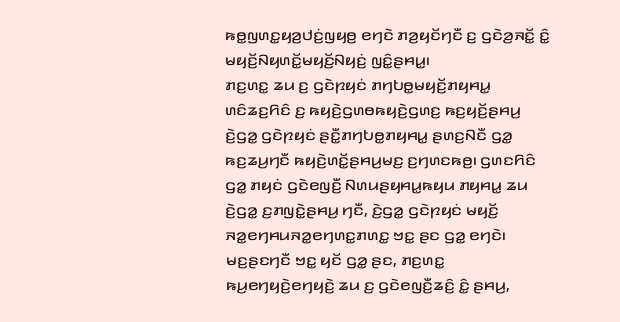ꤒꤥ꤭ꤜꤛꤢ꤭ꤟꤤ꤬ꤓꤢꤦ꤬ꤜꤟꤥ꤬ ꤕꤚꤢꤧ ꤊꤤ꤬ꤟꤢꤩꤚꤢꤪ ꤢ꤬ ꤞꤢꤧꤤ꤬ꤏꤢꤩ꤭ ꤢꤨ꤭ ꤗꤟꤢꤩ꤬ꤡꤟꤛꤢꤩ꤭ꤗꤟꤢꤩ꤬ꤡꤟꤢꤦ꤬ ꤜꤢꤨ꤭ꤔꤌꤣ꤭꤯
ꤊꤢ꤬ꤛꤢ꤭ ꤘꤣ ꤢ꤬ ꤞꤢꤧꤐꤟꤢꤦ ꤊꤚꤝꤥ꤭ꤗꤟꤢꤩ꤬ꤊꤟꤌꤣ꤭ ꤛꤢꤨꤘꤢ꤬ꤖꤢꤨ ꤢ꤬ ꤒꤟꤢꤧ꤬ꤞꤛꤥꤒꤟꤢꤧ꤬ꤞꤛꤢ꤬ ꤒꤢ꤬ꤟꤢꤩ꤬ꤔꤌꤣ꤬ ꤢꤧ꤬ꤞꤤ꤭ ꤞꤢꤧꤐꤟꤢꤦ ꤔꤢꤪ꤭ꤊꤚꤝꤥ꤭ꤊꤟꤌꤣ꤭ ꤔꤛꤢ꤬ꤡꤢꤪ ꤞꤤ꤭ ꤒꤢ꤬ꤘꤣ꤬ꤚꤢꤪ ꤒꤟꤢꤧ꤬ꤛꤢꤩ꤭ꤔꤌꤣ꤬ꤗꤢ꤬ ꤢ꤬ꤚꤛꤢꤒꤥ꤬꤯ ꤞꤛꤢꤖꤢꤨ ꤞꤤ꤭ ꤊꤟꤢꤦ ꤞꤢꤧꤕꤜꤢꤪ꤬ ꤡꤛꤣꤔꤟꤌꤣ꤭ꤒꤟꤣ ꤊꤟꤌꤣ꤭ ꤘꤣ ꤢꤧ꤬ꤞꤤ꤭ ꤢ꤬ꤊꤜꤢꤧ꤭ꤔꤌꤣ꤬ ꤚꤢꤪ, ꤢꤧ꤬ꤞꤤ꤭ ꤞꤢꤧꤐꤟꤢꤦ ꤗꤟꤢꤩ꤬ ꤏꤤ꤭ꤕꤚꤌꤣꤏꤤ꤭ꤕꤚꤛꤢ꤭ꤊꤛꤢ꤭ ꤠꤢ꤭ ꤔꤢ ꤞꤤ꤭ ꤕꤚꤢꤧ꤯
ꤗꤢ꤬ꤔꤢꤚꤢꤪ ꤠꤢ꤭ ꤟꤢꤩ ꤞꤤ꤭ ꤔꤢ, ꤊꤢ꤬ꤛꤢ꤭ ꤒꤣ꤬ꤕꤚꤟꤢꤧ꤬ꤕꤚꤟꤢꤧ꤬ ꤘꤣ ꤢ꤬ ꤞꤢꤧꤕꤜꤢꤪ꤬ꤘꤢꤨ꤬ ꤢꤨ꤭ ꤔꤌꤣ꤬,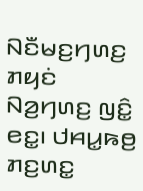ꤡꤢꤪꤗꤢ꤬ꤚꤛꤢ꤬ ꤊꤟꤢꤦ ꤡꤤ꤬ꤚꤛꤢ꤬ ꤜꤢꤨ꤭ ꤕꤢ꤭꤯ ꤓꤌꤣ꤭ꤒꤥ꤬ ꤊꤢ꤬ꤛꤢ꤭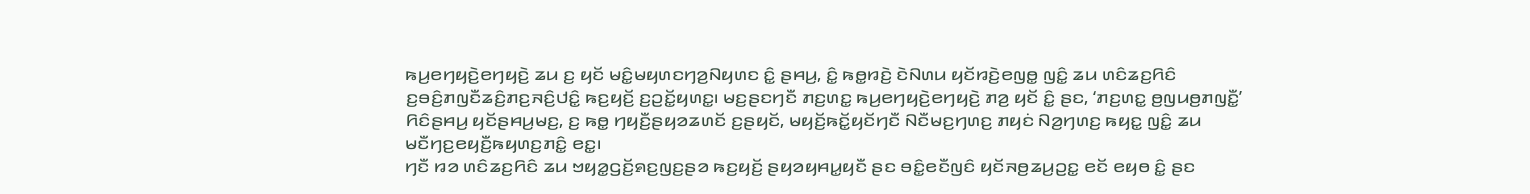ꤒꤣ꤬ꤕꤚꤟꤢꤧ꤬ꤕꤚꤟꤢꤧ꤬ ꤘꤣ ꤢ꤬ ꤟꤢꤩ ꤗꤢꤨ꤭ꤗꤟꤛꤢꤚꤤ꤬ꤡꤟꤛꤢ ꤢꤨ꤭ ꤔꤌꤣ꤬, ꤢꤨ꤭ ꤒꤥ꤭ꤙꤢꤧ꤬ ꤢꤧꤡꤛꤣ ꤟꤢꤩꤙꤢꤧ꤬ꤕꤜꤥ꤭ ꤜꤢꤨ꤭ ꤘꤣ ꤛꤢꤨꤘꤢ꤬ꤖꤢꤨ ꤢ꤬ꤋꤢꤨ꤬ꤊꤜꤢꤪꤘꤢꤨ꤬ꤊꤢ꤬ꤏꤢꤨ꤬ꤓꤢꤨ꤭ ꤒꤢ꤬ꤟꤢꤩ꤬ ꤢ꤬ꤑꤢꤩ꤭ꤟꤛꤢ꤭꤯ ꤗꤢ꤬ꤔꤢꤚꤢꤪ ꤊꤢ꤬ꤛꤢ꤭ ꤒꤣ꤬ꤕꤚꤟꤢꤧ꤬ꤕꤚꤟꤢꤧ꤬ ꤊꤤ꤬ ꤟꤢꤩ ꤢꤨ꤭ ꤔꤢ, ‘ꤊꤢ꤬ꤛꤢ꤭ ꤥ꤬ꤜꤣꤥ꤬ꤊꤜꤢꤪ꤭’ ꤖꤢꤨꤔꤌꤣ꤬ ꤟꤢꤩꤔꤌꤣ꤬ꤗꤢ꤬, ꤢ꤬ ꤒꤥ꤭ ꤚꤟꤢꤪ꤬ꤔꤟꤤꤘꤛꤢꤩ ꤢ꤬ꤔꤟꤢꤩ, ꤗꤟꤢꤩ꤬ꤒꤢꤩ꤭ꤟꤢꤩꤚꤢꤪ ꤡꤢꤪꤗꤢ꤬ꤚꤛꤢ꤬ ꤊꤟꤢꤦ ꤡꤤ꤬ꤚꤛꤢ꤬ ꤒꤟꤢ꤭ ꤜꤢꤨ꤭ ꤘꤣ ꤗꤢꤪꤚꤢ꤬ꤕꤟꤢꤪ꤬ꤒꤟꤛꤢ꤬ꤊꤢꤨ꤭ ꤕꤢ꤭꤯
ꤚꤢꤪ ꤙꤤ ꤛꤢꤨꤘꤢ꤬ꤖꤢꤨ ꤘꤣ ꤠꤟꤤ꤭ꤞꤢꤩ꤬ꤎꤢ꤬ꤜꤢ꤬ꤔꤤ ꤒꤢ꤬ꤟꤢꤩ꤬ ꤔꤟꤤꤟꤌꤣ꤭ꤟꤢꤪ ꤔꤢ ꤋꤢꤨ꤭ꤕꤢꤪꤜꤢꤨ ꤟꤢꤩꤏꤥ꤬ꤘꤣ꤬ꤑꤢ꤭ ꤕꤢꤩ ꤕꤟꤥ ꤢꤨ꤭ ꤔꤢ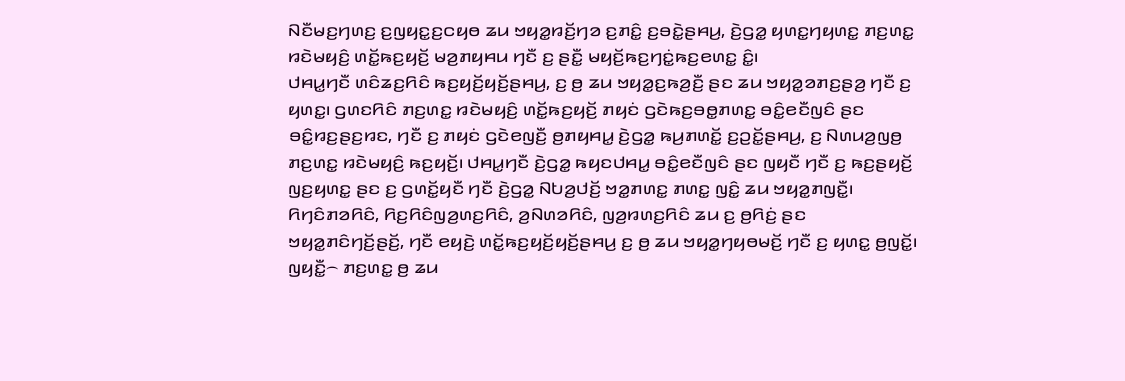ꤡꤢꤪꤗꤢ꤬ꤚꤛꤢ꤬ ꤢ꤬ꤜꤟꤢ꤭ꤢ꤬ꤍꤟꤥ ꤘꤣ ꤠꤟꤤ꤭ꤙꤢꤩ꤬ꤚꤤ ꤢ꤬ꤊꤢꤨ꤭ ꤢ꤬ꤋꤢꤧ꤭ꤔꤌꤣ꤬, ꤢꤧ꤬ꤞꤤ꤭ ꤟꤛꤢ꤭ꤚꤟꤛꤢ꤭ ꤊꤢ꤬ꤛꤢ꤭ ꤙꤢꤧꤗꤟꤢꤨ꤬ ꤛꤢꤩ꤭ꤒꤢ꤬ꤟꤢꤩ꤬ ꤗꤤ꤬ꤊꤟꤌꤣ ꤚꤢꤪ ꤢ꤬ ꤔꤢꤪ꤭ ꤗꤟꤢꤩ꤬ꤒꤢ꤬ꤚꤢꤦ꤭ꤒꤢ꤬ꤕꤛꤢ꤭ ꤢꤨ꤭꤯
ꤓꤌꤣ꤭ꤚꤢꤪ ꤛꤢꤨꤘꤢ꤬ꤖꤢꤨ ꤒꤢ꤬ꤟꤢꤩ꤬ꤟꤢꤩ꤬ꤔꤌꤣ꤬, ꤢ꤬ ꤥ꤬ ꤘꤣ ꤠꤟꤤ꤭ꤢ꤬ꤒꤤ꤬ꤢꤪ꤬ ꤔꤢ ꤘꤣ ꤠꤟꤤ꤭ꤤꤊꤢ꤬ꤔꤤ꤬ ꤚꤢꤪ ꤢ꤬ ꤟꤛꤢ꤭꤯ ꤞꤛꤢꤖꤢꤨ ꤊꤢ꤬ꤛꤢ꤭ ꤙꤢꤧꤗꤟꤢꤨ꤬ ꤛꤢꤩ꤭ꤒꤢ꤬ꤟꤢꤩ꤬ ꤊꤟꤢꤦ ꤞꤢꤧꤒꤢ꤬ꤋꤥ꤭ꤊꤛꤢ꤭ ꤋꤢꤨ꤭ꤕꤢꤪꤜꤢꤨ ꤔꤢ ꤋꤢꤨ꤭ꤙꤢ꤬ꤔꤢ꤬ꤙꤢ, ꤚꤢꤪ ꤢ꤬ ꤊꤟꤢꤦ ꤞꤢꤧꤕꤜꤢꤪ꤬ ꤥ꤬ꤊꤟꤌꤣ꤭ ꤢꤧ꤬ꤞꤤ꤭ ꤒꤣ꤬ꤊꤛꤢꤩ꤭ ꤢ꤬ꤑꤢꤩ꤭ꤔꤌꤣ꤬, ꤢ꤬ ꤡꤛꤣꤤ꤬ꤜꤥ꤬ ꤊꤢ꤬ꤛꤢ꤭ ꤙꤢꤧꤗꤟꤢꤨ꤬ ꤒꤢ꤬ꤟꤢꤩ꤬꤯ ꤓꤌꤣ꤭ꤚꤢꤪ ꤢꤧ꤬ꤞꤤ꤭ ꤒꤟꤢꤓꤌꤣ꤭ ꤋꤢꤨ꤭ꤕꤢꤪꤜꤢꤨ ꤔꤢ ꤜꤟꤢꤪ ꤚꤢꤪ ꤢ꤬ ꤒꤢ꤬ꤔꤟꤢꤩ꤬ ꤜꤢ꤬ꤟꤛꤢ꤭ ꤔꤢ ꤢ꤬ ꤞꤛꤢꤩ꤭ꤟꤢꤪ ꤚꤢꤪ ꤢꤧ꤬ꤞꤤ꤭ ꤡꤝꤤ꤬ꤓꤢꤩ꤬ ꤠꤤ꤭ꤊꤛꤢ꤭ ꤊꤛꤢ꤭ ꤜꤢꤨ꤭ ꤘꤣ ꤠꤟꤤ꤭ꤊꤜꤢꤪ꤭꤯
ꤖꤚꤢꤨꤊꤤꤖꤢꤨ, ꤖꤢ꤬ꤖꤢꤨꤜꤤ꤬ꤛꤢ꤬ꤖꤢꤨ, ꤤ꤬ꤡꤛꤤꤖꤢꤨ, ꤜꤤ꤬ꤙꤛꤢ꤬ꤖꤢꤨ ꤘꤣ ꤢ꤬ ꤥ꤬ꤖꤢꤦ꤬ ꤔꤢ ꤠꤟꤤ꤭ꤊꤢꤨꤚꤢꤩ꤬ꤔꤢꤩ꤬, ꤚꤢꤪ ꤕꤟꤢꤧ꤬ ꤛꤢꤩ꤭ꤒꤢ꤬ꤟꤢꤩ꤬ꤟꤢꤩ꤬ꤔꤌꤣ꤬ ꤢ꤬ ꤥ꤬ ꤘꤣ ꤠꤟꤤ꤭ꤚꤟꤥꤗꤢꤩ꤬ ꤚꤢꤪ ꤢ꤬ ꤟꤛꤢ꤭ ꤥ꤬ꤜꤢꤩ꤭꤯
ꤜꤟꤢꤪ꤭꤮ ꤊꤢ꤬ꤛꤢ꤭ ꤥ꤬ ꤘꤣ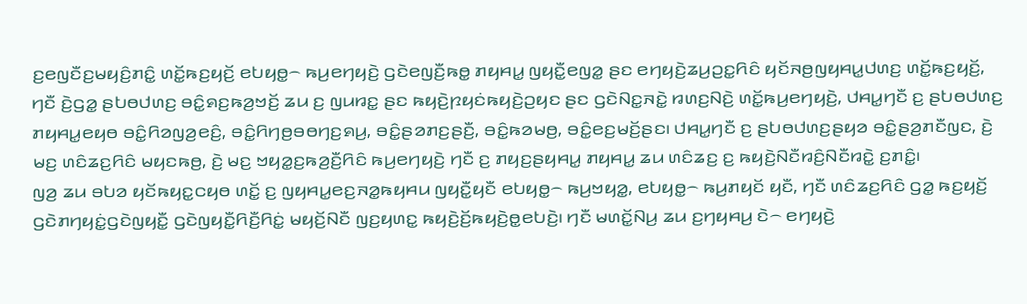ꤢ꤬ꤕꤜꤢꤪꤢ꤬ꤗꤟꤢꤨ꤬ꤊꤢꤨ꤭ ꤛꤢꤩ꤭ꤒꤢ꤬ꤟꤢꤩ꤬ ꤕꤝꤟꤥ꤭꤮ ꤒꤣ꤬ꤕꤚꤟꤢꤧ꤬ ꤞꤢꤧꤕꤜꤢꤪ꤬ꤒꤥ꤭ ꤊꤟꤌꤣ꤭ ꤜꤟꤢꤪ꤭ꤕꤜꤤ꤭ ꤔꤢ ꤕꤚꤟꤢꤧ꤬ꤘꤣ꤬ꤑꤢ꤭ꤖꤢꤨ ꤟꤢꤩꤏꤥ꤬ꤜꤟꤌꤣ꤭ꤓꤛꤢ꤬ ꤛꤢꤩ꤭ꤒꤢ꤬ꤟꤢꤩ꤬, ꤚꤢꤪ ꤢꤧ꤬ꤞꤤ꤭ ꤔꤝꤥꤓꤛꤢ꤬ ꤋꤢꤨ꤭ꤎꤢ꤬ꤒꤤ꤬ꤠꤢꤩ꤬ ꤘꤣ ꤢ꤬ ꤜꤣꤙꤢ꤭ ꤔꤢ ꤒꤟꤢꤧ꤬ꤐꤟꤢꤦꤒꤟꤢꤧ꤬ꤑꤟꤢ ꤔꤢ ꤞꤢꤧꤡꤢ꤭ꤏꤢꤧ꤭ ꤙꤛꤢ꤬ꤡꤢꤧ꤬ ꤛꤢꤩ꤭ꤒꤣ꤬ꤕꤚꤟꤢꤧ꤬, ꤓꤌꤣ꤭ꤚꤢꤪ ꤢ꤬ ꤔꤝꤥꤓꤛꤢ꤬ ꤊꤟꤌꤣ꤭ꤕꤟꤥ ꤋꤢꤨ꤭ꤖꤤꤜꤤ꤬ꤕꤢꤨ꤬, ꤋꤢꤨ꤭ꤖꤚꤥ꤬ꤋꤥꤚꤢ꤬ꤎꤣ꤬, ꤋꤢꤨ꤭ꤔꤤꤊꤢ꤬ꤔꤢꤪ꤬, ꤋꤢꤨ꤭ꤒꤤꤗꤥ꤬, ꤋꤢꤨ꤭ꤕꤢ꤬ꤗꤢꤩ꤬ꤔꤢ꤯ ꤓꤌꤣ꤭ꤚꤢꤪ ꤢ꤬ ꤔꤝꤥꤓꤛꤢ꤬ꤔꤟꤤ ꤋꤢꤨ꤭ꤔꤤ꤬ꤊꤢꤪꤜꤢ, ꤢꤧ꤬ ꤗꤢ꤬ ꤛꤢꤨꤘꤢ꤬ꤖꤢꤨ ꤗꤟꤢꤒꤥ꤬, ꤢꤧ꤬ ꤗꤢ꤬ ꤠꤟꤤ꤭ꤢ꤬ꤒꤤ꤬ꤢꤪ꤬ꤖꤢꤨ ꤒꤣ꤬ꤕꤚꤟꤢꤧ꤬ ꤚꤢꤪ ꤢ꤬ ꤊꤟꤢ꤬ꤔꤟꤌꤣ꤭ ꤊꤟꤌꤣ꤭ ꤘꤣ ꤛꤢꤨꤘꤢ꤬ ꤢ꤬ ꤒꤟꤢꤧ꤬ꤡꤢꤪꤙꤢꤨ꤬ꤡꤢꤪꤙꤢꤧ꤭ ꤢ꤬ꤊꤢꤨ꤭꤯
ꤜꤤ꤬ ꤘꤣ ꤋꤝꤤ ꤟꤢꤩꤒꤟꤢ꤭ꤍꤟꤥ ꤛꤢꤩ꤭ ꤢ꤬ ꤜꤟꤌꤣ꤭ꤕꤢ꤬ꤏꤤ꤭ꤒꤟꤌꤣ ꤜꤟꤢꤪ꤭ꤟꤢꤪ ꤕꤝꤟꤥ꤭꤮ ꤒꤣ꤬ꤠꤟꤤ꤭, ꤕꤝꤟꤥ꤭꤮ ꤒꤣ꤬ꤊꤟꤢꤩ ꤟꤢꤪ, ꤚꤢꤪ ꤛꤢꤨꤘꤢ꤬ꤖꤢꤨ ꤞꤤ꤭ ꤒꤢ꤬ꤟꤢꤩ꤬ ꤞꤢꤧꤊꤚꤟꤢꤦ꤭ꤞꤢꤧꤜꤟꤢꤪ꤭ ꤞꤢꤧꤜꤟꤢꤪ꤭ꤖꤢꤪ꤬ꤖꤢꤦ꤭ ꤗꤟꤢꤩ꤬ꤡꤢꤪ ꤜꤢ꤬ꤟꤛꤢ꤭ ꤒꤟꤢꤧ꤬ꤢꤩ꤬ꤒꤟꤢꤧ꤬ꤥ꤭ꤕꤝꤢꤧ꤬꤯ ꤚꤢꤪ ꤗꤛꤢꤩ꤭ꤡꤣ꤬ ꤘꤣ ꤢ꤬ꤚꤟꤌꤣ꤬ ꤢꤧ꤮ ꤕꤚꤟꤢꤧ꤬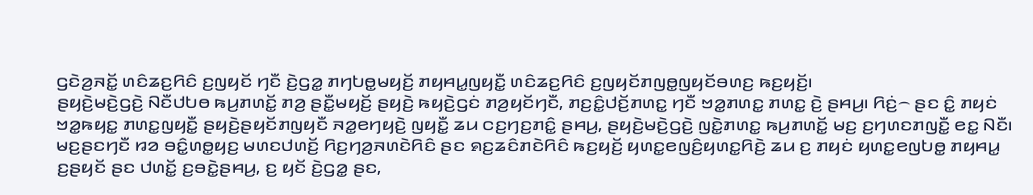ꤞꤢꤧꤤ꤬ꤏꤢꤩ꤭ ꤛꤢꤨꤘꤢ꤬ꤖꤢꤨ ꤢ꤬ꤜꤟꤢꤩ ꤚꤢꤪ ꤢꤧ꤬ꤞꤤ꤭ ꤊꤚꤝꤥ꤭ꤗꤟꤢꤩ꤬ ꤊꤟꤌꤣ꤭ꤜꤟꤢꤪ꤭ ꤛꤢꤨꤘꤢ꤬ꤖꤢꤨ ꤢ꤬ꤜꤟꤢꤩꤊꤜꤥ꤭ꤜꤟꤢꤩꤋꤛꤢ꤬ ꤒꤢ꤬ꤟꤢꤩ꤬꤯
ꤔꤟꤢꤧ꤬ꤗꤢꤧ꤬ꤞꤢꤧ꤬ ꤡꤢꤪꤓꤝꤥ ꤒꤣ꤬ꤊꤛꤢꤩ꤭ ꤊꤤ꤬ ꤔꤢꤪ꤭ꤗꤟꤢꤩ꤬ ꤔꤟꤢꤧ꤬ ꤒꤟꤢꤧ꤬ꤞꤢꤦ ꤊꤤ꤬ꤟꤢꤩꤚꤢꤪ, ꤊꤢ꤬ꤢꤨ꤭ꤓꤢꤩ꤬ꤊꤛꤢ꤭ ꤚꤢꤪ ꤠꤤ꤭ꤊꤛꤢ꤭ ꤊꤛꤢ꤭ ꤢꤧ꤬ ꤔꤌꤣ꤬꤯ ꤖꤢꤦ꤬꤮ ꤔꤢ ꤢꤨ꤭ ꤊꤟꤢꤦ ꤠꤤ꤭ꤒꤟꤢ꤭ ꤊꤛꤢ꤭ꤜꤟꤢꤪ꤭ ꤔꤟꤢꤧ꤬ꤔꤟꤢꤩꤊꤜꤟꤢꤪ ꤏꤤ꤭ꤕꤚꤟꤢꤧ꤬ ꤜꤟꤢꤪ꤭ ꤘꤣ ꤍꤢ꤬ꤚꤢ꤬ꤊꤢꤨ꤭ ꤔꤌꤣ꤬, ꤔꤟꤢꤧ꤬ꤗꤢꤧ꤬ꤞꤢꤧ꤬ ꤜꤢꤧ꤭ꤊꤛꤢ꤭ ꤒꤣ꤬ꤊꤛꤢꤩ꤭ ꤗꤢ꤬ ꤢ꤬ꤚꤛꤢꤊꤜꤢꤪ꤭ ꤕꤢ꤭ ꤡꤢꤪ꤯
ꤗꤢ꤬ꤔꤢꤚꤢꤪ ꤙꤤ ꤋꤢꤨ꤭ꤛꤥ꤭ꤟꤢ꤬ ꤗꤛꤢꤓꤛꤢꤩ꤬ ꤖꤢ꤬ꤚꤤ꤬ꤏꤛꤢꤧꤖꤢꤨ ꤔꤢ ꤎꤢ꤬ꤘꤢꤨꤊꤢꤧꤖꤢꤨ ꤒꤢ꤬ꤟꤢꤩ꤬ ꤟꤛꤢ꤭ꤕꤜꤢꤨ꤬ꤟꤛꤢ꤭ꤖꤢꤧ꤬ ꤘꤣ ꤢ꤬ ꤊꤟꤢꤦ ꤟꤛꤢ꤭ꤕꤜꤝꤥ꤭ ꤊꤟꤌꤣ꤭ ꤢ꤬ꤔꤟꤢꤩ ꤔꤢ ꤓꤛꤢꤩ꤭ ꤢ꤬ꤋꤢꤧ꤭ꤔꤌꤣ꤬, ꤢ꤬ ꤟꤢꤩ ꤢꤧ꤬ꤞꤤ꤭ ꤔꤢ,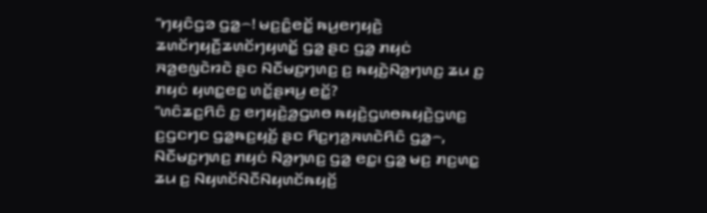“ꤚꤟꤢꤨꤞꤤ ꤞꤤ꤭꤮! ꤗꤢ꤬ꤢꤨ꤭ꤕꤢꤩ꤭ ꤒꤣ꤬ꤕꤚꤟꤢꤧ꤬ ꤘꤛꤢꤩꤚꤟꤢꤪ꤬ꤘꤛꤢꤩꤚꤟꤛꤢꤩ꤭ ꤞꤤ꤭ ꤔꤢ ꤞꤤ꤭ ꤊꤟꤢꤦ ꤏꤤ꤬ꤕꤜꤢꤧꤙꤢꤧ ꤔꤢ ꤡꤢꤪꤗꤢ꤬ꤚꤛꤢ꤬ ꤢ꤬ ꤒꤟꤢꤧ꤬ꤡꤤ꤬ꤚꤛꤢ꤬ ꤘꤣ ꤢ꤬ ꤊꤟꤢꤦ ꤟꤛꤢ꤭ꤕꤢ꤭ ꤛꤢꤩ꤭ꤔꤌꤣ꤬ ꤕꤢꤩ꤭?
“ꤛꤢꤨꤘꤢ꤬ꤖꤢꤨ ꤢ꤬ ꤕꤚꤟꤢꤧ꤬ꤤ꤬ꤞꤛꤥ ꤒꤟꤢꤧ꤬ꤞꤛꤥꤒꤟꤢꤧ꤬ꤞꤛꤢ꤬ ꤢ꤬ꤞꤢꤚꤢ ꤞꤤ꤭ꤒꤢ꤬ꤟꤢꤩ꤬ ꤔꤢ ꤖꤢ꤬ꤚꤤ꤬ꤏꤛꤢꤧꤖꤢꤨ ꤞꤤ꤭꤮, ꤡꤢꤪꤗꤢ꤬ꤚꤛꤢ꤬ ꤊꤟꤢꤦ ꤡꤤ꤬ꤚꤛꤢ꤬ ꤞꤤ꤭ ꤕꤢ꤭꤯ ꤞꤤ꤭ ꤗꤢ꤬ ꤊꤢ꤬ꤛꤢ꤭ ꤘꤣ ꤢ꤬ ꤡꤟꤛꤢꤩꤡꤢꤪꤡꤟꤛꤢꤩꤒꤟꤢꤩ꤬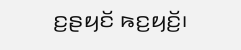ꤢ꤬ꤔꤟꤢꤩ ꤒꤢ꤬ꤟꤢꤩ꤬꤯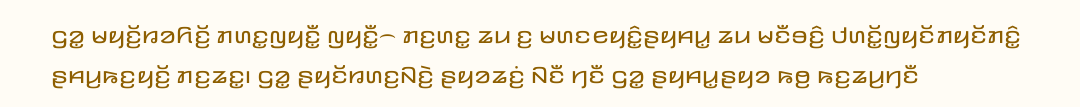ꤞꤤ꤭ ꤗꤟꤢꤩ꤬ꤙꤤꤖꤢꤩ꤬ ꤊꤛꤢ꤭ꤜꤟꤢꤪ꤭ ꤜꤟꤢꤪ꤭꤮ ꤊꤢ꤬ꤛꤢ꤭ ꤘꤣ ꤢ꤬ ꤗꤛꤢꤕꤟꤢꤨ꤭ꤔꤟꤌꤣ꤭ ꤘꤣ ꤗꤢꤪꤋꤢꤨ꤬ ꤓꤛꤢꤩ꤭ꤜꤟꤢꤩꤊꤟꤢꤩꤊꤢꤨ꤭ ꤔꤌꤣ꤬ꤒꤢ꤬ꤟꤢꤩ꤬ ꤊꤢ꤬ꤘꤢ꤭꤯ ꤞꤤ꤭ ꤔꤟꤢꤩꤙꤛꤢ꤬ꤡꤢꤧ꤬ ꤔꤟꤤꤘꤢꤦ꤬ ꤡꤢꤪ ꤚꤢꤪ ꤞꤤ꤭ ꤔꤟꤌꤣ꤭ꤔꤟꤤ ꤒꤥ꤬ ꤒꤢ꤬ꤘꤣ꤬ꤚꤢꤪ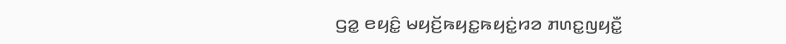ꤞꤤ꤭ ꤕꤟꤢꤨ꤭ ꤗꤟꤢꤩ꤬ꤒꤟꤢ꤭ꤒꤟꤢꤦ꤭ꤙꤤ ꤊꤛꤢ꤭ꤜꤟꤢꤪ꤭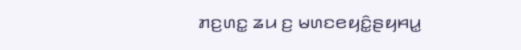ꤊꤢ꤬ꤛꤢ꤭ ꤘꤣ ꤢ꤬ ꤗꤛꤢꤕꤟꤢꤨ꤭ꤔꤟꤌꤣ꤭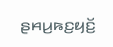ꤔꤌꤣ꤬ꤒꤢ꤬ꤟꤢꤩ꤬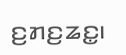ꤢ꤬ꤊꤢ꤬ꤘꤢ꤭꤯